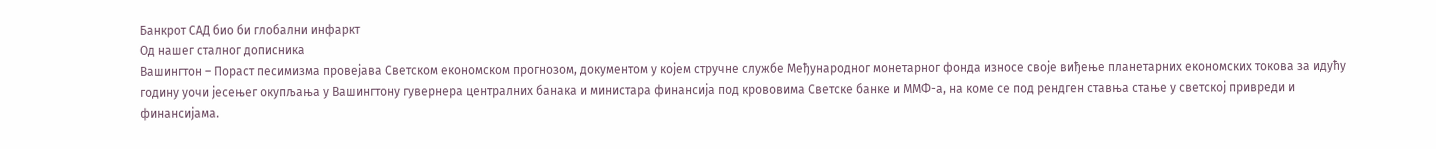Банкрот САД био би глобални инфаркт
Од нашег сталног дописника
Вашингтон – Пораст песимизма провејава Светском економском прогнозом, документом у којем стручне службе Међународног монетарног фонда износе своје виђење планетарних економских токова за идућу годину уочи јесењег окупљања у Вашингтону гувернера централних банака и министара финансија под крововима Светске банке и ММФ-а, на коме се под рендген ставња стање у светској привреди и финансијама.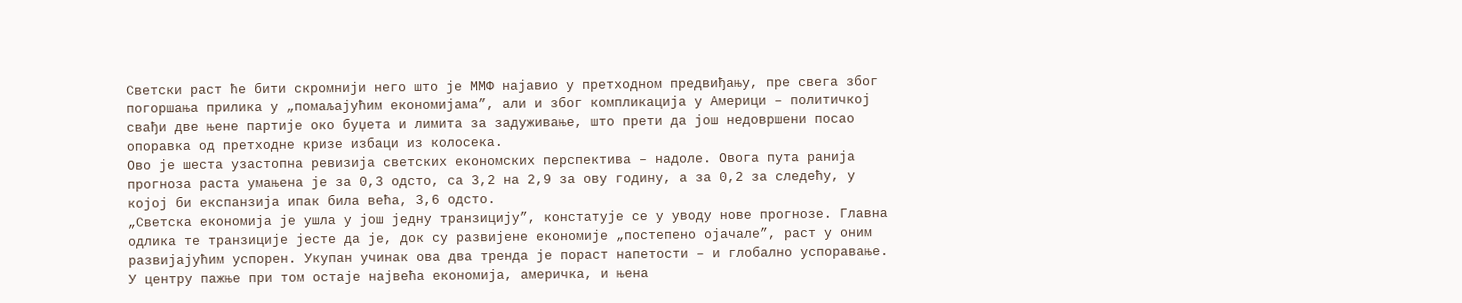Светски раст ће бити скромнији него што је ММФ најавио у претходном предвиђању, пре свега због погоршања прилика у „помаљајућим економијама”, али и због компликација у Америци – политичкој свађи две њене партије око буџета и лимита за задуживање, што прети да још недовршени посао опоравка од претходне кризе избаци из колосека.
Ово је шеста узастопна ревизија светских економских перспектива – надоле. Овога пута ранија прогноза раста умањена је за 0,3 одсто, са 3,2 на 2,9 за ову годину, а за 0,2 за следећу, у којој би експанзија ипак била већа, 3,6 одсто.
„Светска економија је ушла у још једну транзицију”, констатује се у уводу нове прогнозе. Главна одлика те транзиције јесте да је, док су развијене економије „постепено ојачале”, раст у оним развијајућим успорен. Укупан учинак ова два тренда је пораст напетости – и глобално успоравање.
У центру пажње при том остаје највећа економија, америчка, и њена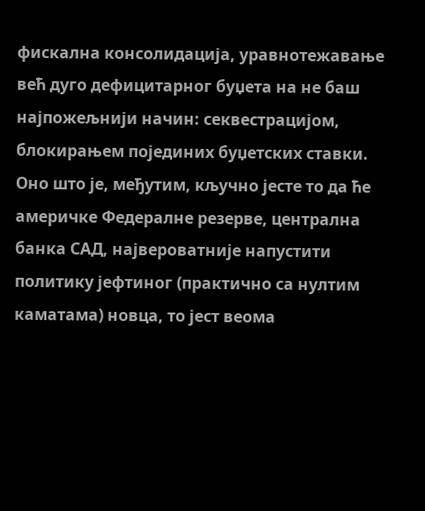фискална консолидација, уравнотежавање већ дуго дефицитарног буџета на не баш најпожељнији начин: секвестрацијом, блокирањем појединих буџетских ставки.
Оно што је, међутим, кључно јесте то да ће америчке Федералне резерве, централна банка САД, највероватније напустити политику јефтиног (практично са нултим каматама) новца, то јест веома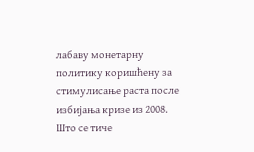лабаву монетарну политику коришћену за стимулисање раста после избијања кризе из 2008.
Што се тиче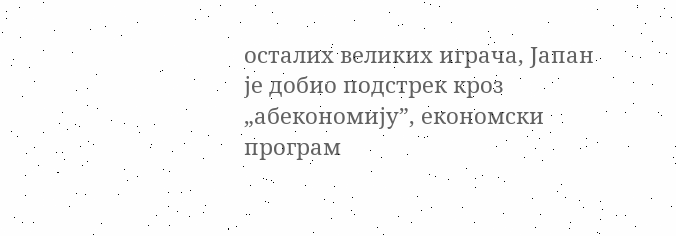осталих великих играча, Јапан је добио подстрек кроз „абекономију”, економски програм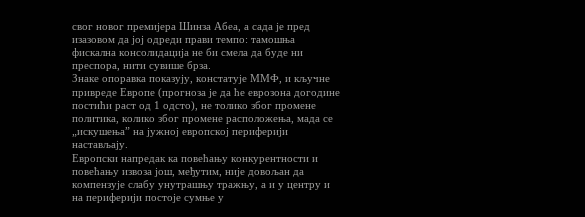свог новог премијера Шинза Абеа, а сада је пред изазовом да јој одреди прави темпо: тамошња фискална консолидација не би смела да буде ни преспора, нити сувише брза.
Знаке опоравка показују, констатује ММФ, и кључне привреде Европе (прогноза је да ће еврозона догодине постићи раст од 1 одсто), не толико због промене политика, колико због промене расположења, мада се „искушења” на јужној европској периферији настављају.
Европски напредак ка повећању конкурентности и повећању извоза још, међутим, није довољан да компензује слабу унутрашњу тражњу, а и у центру и на периферији постоје сумње у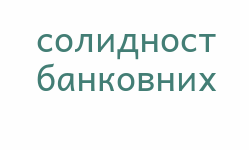солидност банковних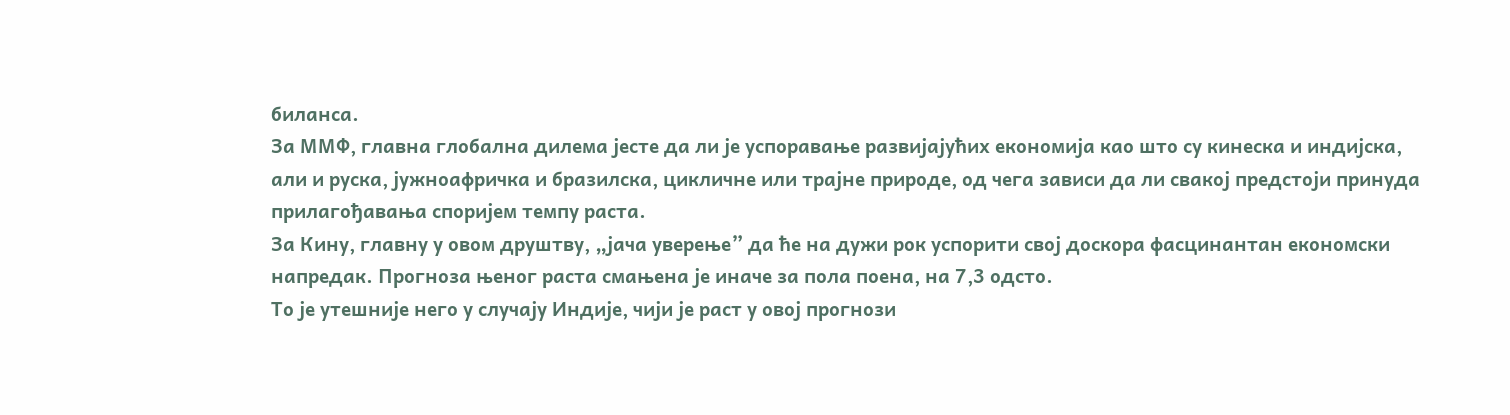биланса.
За ММФ, главна глобална дилема јесте да ли је успоравање развијајућих економија као што су кинеска и индијска, али и руска, јужноафричка и бразилска, цикличне или трајне природе, од чега зависи да ли свакој предстоји принуда прилагођавања споријем темпу раста.
За Кину, главну у овом друштву, „јача уверење” да ће на дужи рок успорити свој доскора фасцинантан економски напредак. Прогноза њеног раста смањена је иначе за пола поена, на 7,3 одсто.
То је утешније него у случају Индије, чији је раст у овој прогнози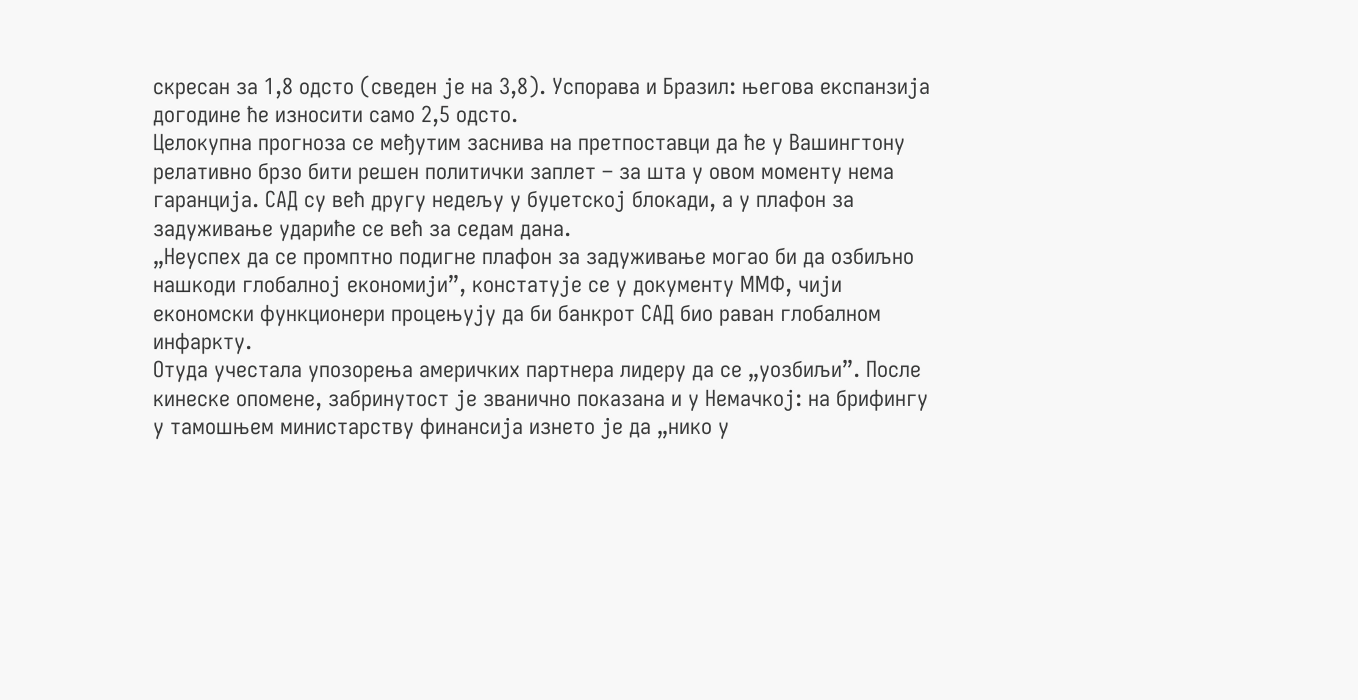скресан за 1,8 одсто (сведен је на 3,8). Успорава и Бразил: његова експанзија догодине ће износити само 2,5 одсто.
Целокупна прогноза се међутим заснива на претпоставци да ће у Вашингтону релативно брзо бити решен политички заплет – за шта у овом моменту нема гаранција. САД су већ другу недељу у буџетској блокади, а у плафон за задуживање удариће се већ за седам дана.
„Неуспех да се промптно подигне плафон за задуживање могао би да озбиљно нашкоди глобалној економији”, констатује се у документу ММФ, чији економски функционери процењују да би банкрот САД био раван глобалном инфаркту.
Отуда учестала упозорења америчких партнера лидеру да се „уозбиљи”. После кинеске опомене, забринутост је званично показана и у Немачкој: на брифингу у тамошњем министарству финансија изнето је да „нико у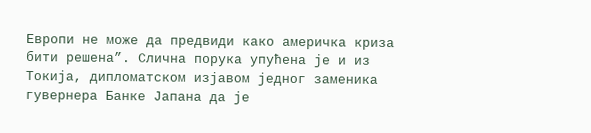Европи не може да предвиди како америчка криза бити решена”. Слична порука упућена је и из Токија, дипломатском изјавом једног заменика гувернера Банке Јапана да је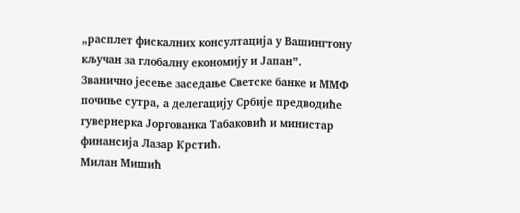„расплет фискалних консултација у Вашингтону кључан за глобалну економију и Јапан”.
Званично јесење заседање Светске банке и ММФ почиње сутра, а делегацију Србије предводиће гувернерка Јоргованка Табаковић и министар финансија Лазар Крстић.
Милан Мишић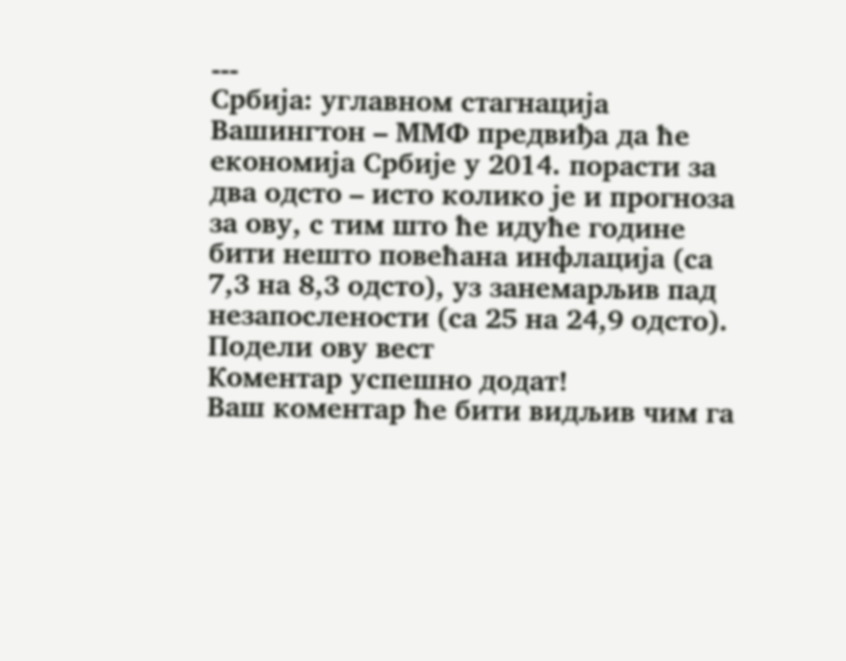---
Србија: углавном стагнација
Вашингтон – ММФ предвиђа да ће економија Србије у 2014. порасти за два одсто – исто колико је и прогноза за ову, с тим што ће идуће године бити нешто повећана инфлација (са 7,3 на 8,3 одсто), уз занемарљив пад незапослености (са 25 на 24,9 одсто).
Подели ову вест
Комeнтар успeшно додат!
Ваш комeнтар ћe бити видљив чим га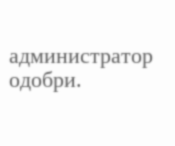администратор одобри.